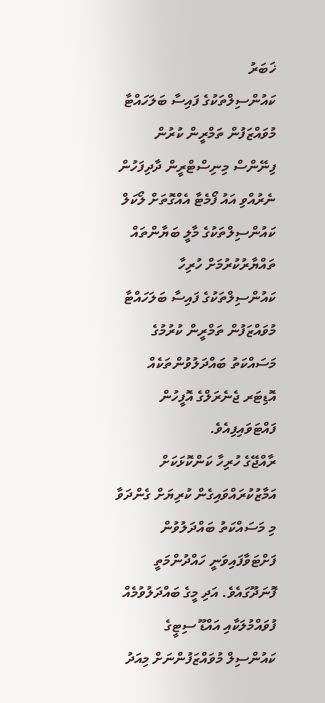ޚަބަރު
ކައުންސިލްތަކުގެ ފައިސާ ބަލަހައްޓާ މުވައްޒަފުން ތަމްރީން ކުރުން
ފިނޭންސް މިނިސްޓްރީން ދާދިފަހުން ނެރުއްވި އައު ފޯމެޓާ އެއްގޮތަށް ލޯކަލް ކައުންސިލްތަކުގެ މާލީ ބަޔާންތައް ތައްޔާރުކުރުމަށް ހުރިހާ ކައުންސިލްތަކުގެ ފައިސާ ބަލަހައްޓާ މުވައްޒަފުން ތަމްރީން ކުރުމުގެ މަސައްކަތު ބައްދަލުވުންތަކެއް އޮޑިޓަރ ޖެނެރަލްގެ އޮފީހުން ފައްޓަވައިފިއެވެ.
ރާއްޖޭގެ ހުރިހާ ކަންކޮޅަކަށް އަމާޒުކުރައްވައިގެން ކުރިޔަށް ގެންދަވާ މި މަސައްކަތު ބައްދަލުވުން ފަށްޓަވާފައިވަނީ ހައްދުންމަތީ ފޮނަދޫގައެވެ. އަދި މީގެ ބައްދަލުވުމެއް ފުވައްމުލަކާއި އައްޑޫ ސިޓީގެ ކައުންސިލް މުވައްޒަފުންނަށް މިއަދު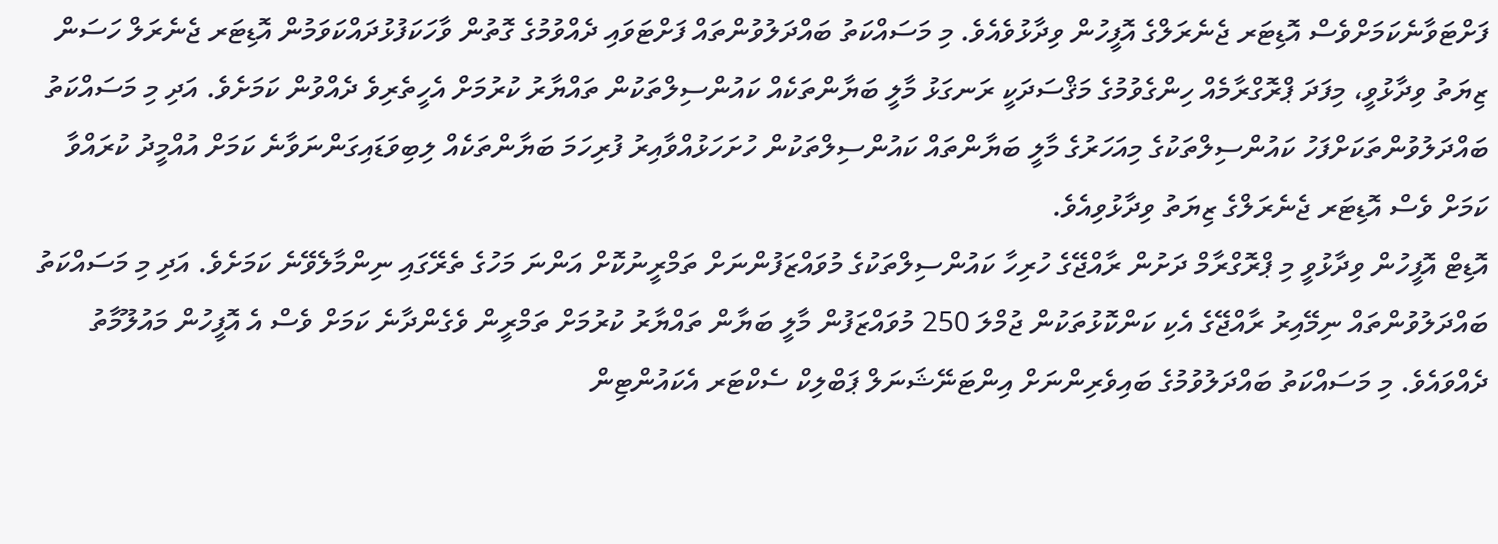ފަށްޓަވާނެކަމަށްވެސް އޮޑިޓަރ ޖެނެރަލްގެ އޮފީހުން ވިދާޅުވެއެވެ. މި މަސައްކަތު ބައްދަލުވުންތައް ފަށްޓަވައި ދެއްވުމުގެ ގޮތުން ވާހަކަފުޅުދައްކަވަމުން އޮޑިޓަރ ޖެނެރަލް ހަސަން ޒިޔަތު ވިދާޅުވީ، މިފަދަ ޕްރޮގްރާމެއް ހިންގެވުމުގެ މަޤްސަދަކީ ރަނގަޅު މާލީ ބަޔާންތަކެއް ކައުންސިލްތަކުން ތައްޔާރު ކުރުމަށް އެހީތެރިވެ ދެއްވުން ކަމަށެވެ. އަދި މި މަސައްކަތު ބައްދަލުވުންތަކަށްފަހު ކައުންސިލްތަކުގެ މިއަހަރުގެ މާލީ ބަޔާންތައް ކައުންސިލްތަކުން ހުށަހަޅުއްވާއިރު ފުރިހަމަ ބަޔާންތަކެއް ލިބިވަޑައިގަންނަވާނެ ކަމަށް އުއްމީދު ކުރައްވާ ކަމަށް ވެސް އޮޑިޓަރ ޖެނެރަލްގެ ޒިޔަތު ވިދާޅުވިއެވެ.
އޮޑިޓް އޮފީހުން ވިދާޅުވީ މި ޕްރޮގްރާމް ދަށުން ރާއްޖޭގެ ހުރިހާ ކައުންސިލްތަކުގެ މުވައްޒަފުންނަށް ތަމްރީނުކޮށް އަންނަ މަހުގެ ތެރޭގައި ނިންމާލެވޭނެ ކަމަށެވެ. އަދި މި މަސައްކަތު ބައްދަލުވުންތައް ނިމޭއިރު ރާއްޖޭގެ އެކި ކަންކޮޅުތަކުން ޖުމްލަ 250 މުވައްޒަފުން މާލީ ބަޔާން ތައްޔާރު ކުރުމަށް ތަމްރީން ވެގެންދާނެ ކަމަށް ވެސް އެ އޮފީހުން މައުލޫމާތު ދެއްވައެވެ. މި މަސައްކަތު ބައްދަލުވުމުގެ ބައިވެރިންނަށް އިންޓަނޭޝަނަލް ޕަބްލިކް ސެކްޓަރ އެކައުންޓިން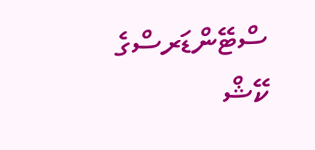ސްޓޭންޑަރސްގެ ކޭޝް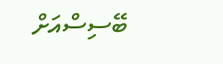ބޭސިސްއަށް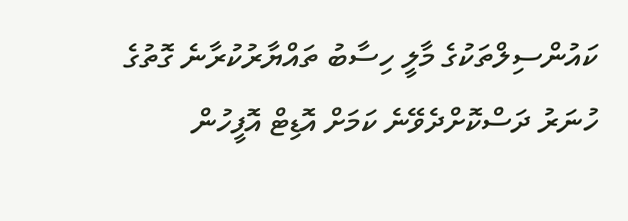ކައުންސިލްތަކުގެ މާލީ ހިސާބު ތައްޔާރުކުރާނެ ގޮތުގެ ހުނަރު ދަސްކޮށްދެވޭނެ ކަމަށް އޮޑިޓް އޮފީހުން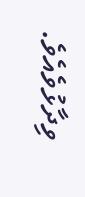ވިދާޅުވެއެވެ.